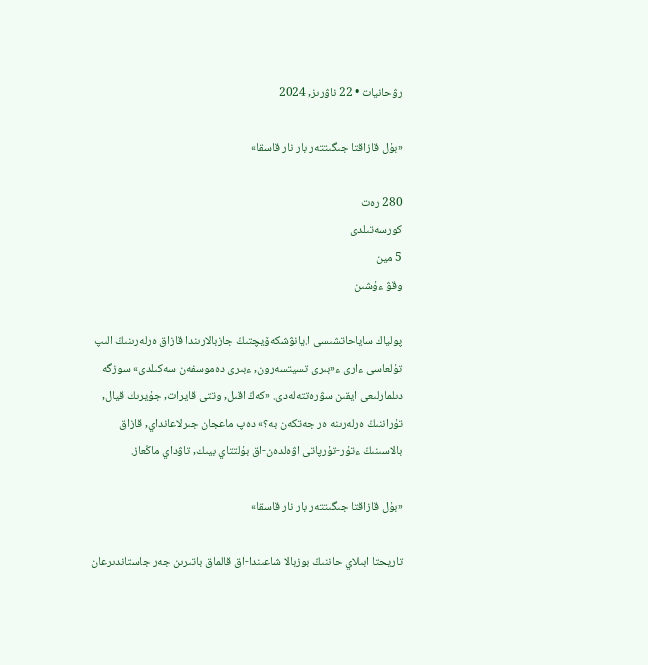رۋحانيات • 22 ناۋرىز, 2024

«بۇل قازاقتا جىگىتتەر بار نار قاسقا»

280 رەت
كورسەتىلدى
5 مين
وقۋ ءۇشىن

پولياك ساياحاتشىسى ا.يانۋشكەۆيچتىڭ جازبالارىندا قازاق ەرلەرىنىڭ الىپ تۇلعاسى ءارى ء«بىرى تسيتسەرون, ءبىرى دەموسفەن سەكىلدى» سوزگە دىلمارلىعى ايقىن سۋرەتتەلەدى. «كەڭ اقىل, وتتى قايرات, جۇيرىك قيال, تۇراننىڭ ەرلەرىنە ەر جەتكەن بە؟» دەپ ماعجان جىرلاعانداي, قازاق بالاسىنىڭ ءتۇر-تۇرپاتى اۋەلدەن-اق بۇلتتاي بيىك, تاۋداي ماڭعاز.

«بۇل قازاقتا جىگىتتەر بار نار قاسقا»

تاريحتا ابىلاي حاننىڭ بوزبالا شاعىندا-اق قالماق باتىرىن جەر جاستاندىرعان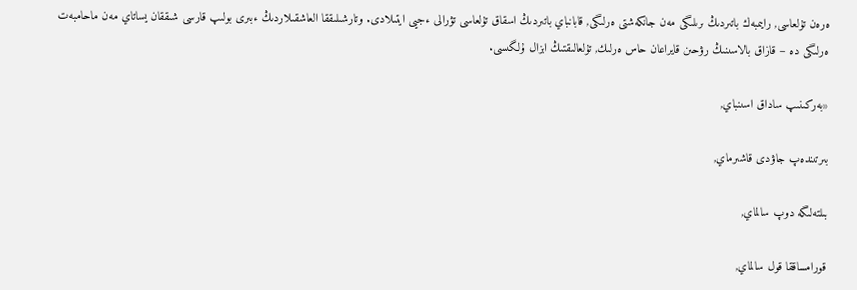ەرەن تۇلعاسى, رايىمبەك باتىردىڭ ىرىلىگى مەن جانكەشتى ەرلىگى, قابانباي باتىردىڭ اسقاق تۇلعاسى تۋرالى ءجيى ايتىلادى. وتارشىلىققا العاشقىلاردىڭ ءبىرى بولىپ قارسى شىققان يساتاي مەن ماحامبەت ەرلىگى دە – قازاق بالاسىنىڭ رۋحىن قايراعان حاس ەرلىك, تۇلعالىقتىڭ ابزال ۇلگىسى.

«بەركىنىپ ساداق اسىنباي,

بىرتىندەپ جاۋدى قاشىرماي,

بىلتەلىگە دوپ سالماي,

قورامساققا قول سالماي,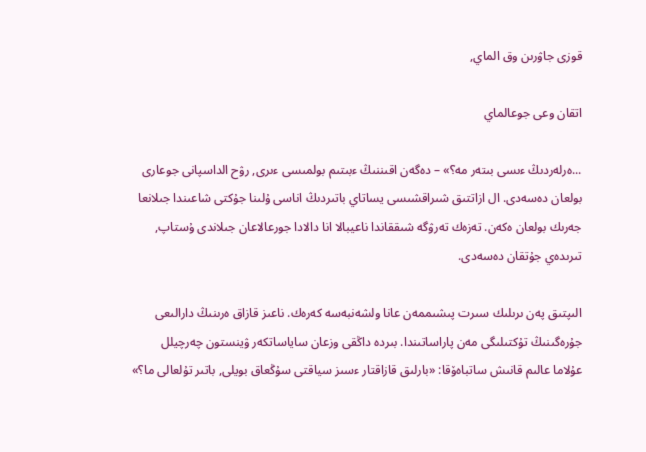قوزى جاۋرىن وق الماي,

اتقان وعى جوعالماي

...ەرلەردىڭ ءىسى بىتەر مە؟» – دەگەن اقىننىڭ ءبىتىم بولمىسى ءىرى, رۋح الداسپانى جوعارى بولعان دەسەدى. ال ازاتتىق شىراقشىسى يساتاي باتىردىڭ اناسى ۇلىنا جۇكتى شاعىندا جىلانعا جەرىك بولعان ەكەن. تەزەك تەرۋگە شىققاندا ناعيبالا انا دالادا جورعالاعان جىلاندى ۇستاپ, تىرىدەي جۇتقان دەسەدى.

الىپتىق پەن ىرىلىك سىرت پىشىممەن عانا ولشەنبەسە كەرەك. ناعىز قازاق ەرىنىڭ دارالىعى جۇرەگىنىڭ تۇكتىلىگى مەن پاراساتىندا. بىردە داڭقى وزعان ساياساتكەر ۋينستون چەرچيلل عۇلاما عالىم قانىش ساتباەۆقا: «بارلىق قازاقتار ءسىز سياقتى سۇڭعاق بويلى, باتىر تۇلعالى ما؟»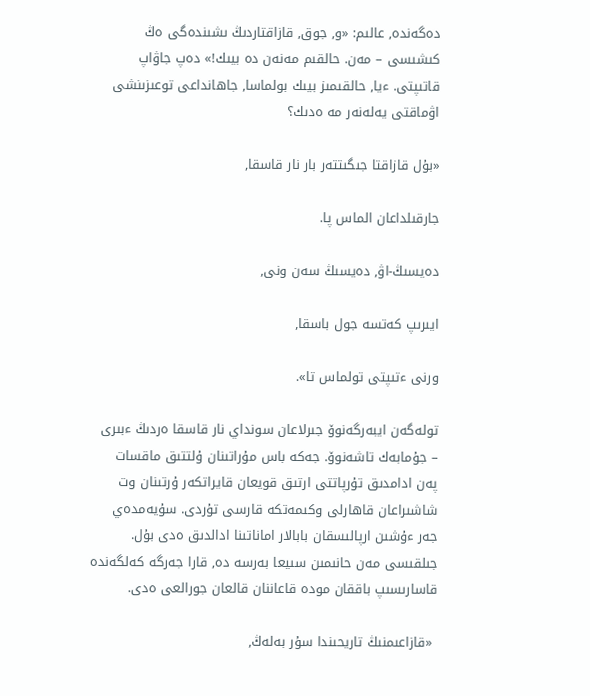دەگەندە, عالىم: «و, جوق, قازاقتاردىڭ ىشىندەگى ەڭ كىشىسى – مەن. حالقىم مەنەن دە بيىك!» دەپ جاۋاپ قاتىپتى. ءيا, حالقىمىز بيىك بولماسا, جاھانداعى توعىزىنشى اۋماقتى يەلەنەر مە ەدىك؟

«بۇل قازاقتا جىگىتتەر بار نار قاسقا,

جارقىلداعان الماس پا.

دەيسىڭ-اۋ, دەيسىڭ سەن ونى,

ايىرىپ كەتسە جول باسقا,

ورنى ءتىپتى تولماس تا».

تولەگەن ايبەرگەنوۆ جىرلاعان سونداي نار قاسقا ەردىڭ ءبىرى – جۇمابەك تاشەنوۆ. جەكە باس مۇراتىنان ۇلتتىق ماقسات پەن ادامدىق تۇرپاتتى ارتىق قويعان قايراتكەر ۇرتىنان وت شاشىراعان قاھارلى وكىمەتكە قارسى تۇردى. سۇيەمدەي جەر ءۇشىن ارپالىسقان بابالار اماناتىنا ادالدىق ەدى بۇل. جىلقىسى مەن حانىمىن سىيعا بەرسە دە, قارا جەرگە كەلگەندە قاسارىسىپ باققان مودە قاعاننان قالعان جورالعى ەدى.

 «قازاعىمنىڭ تاريحىندا سۇر بەلەڭ,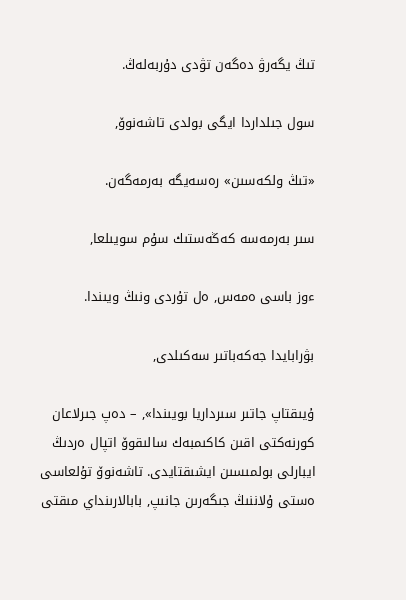تىڭ يگەرۋ دەگەن تۋدى دۇربەلەڭ.

سول جىلداردا ايگى بولدى تاشەنوۆ,

«تىڭ ولكەسىن» رەسەيگە بەرمەگەن.

سىر بەرمەسە كەڭەستىك سۇم سويىلعا,

ءوز باسى ەمەس, ەل تۇردى ونىڭ ويىندا.

بۋرابايدا جەكەباتىر سەكىلدى,

ۇيىقتاپ جاتىر سىرداريا بويىندا», – دەپ جىرلاعان كورنەكتى اقىن كاكىمبەك سالىقوۆ اتپال ەردىڭ ايبارلى بولمىسىن ايشىقتايدى. تاشەنوۆ تۇلعاسى ەستى ۇلاننىڭ جىگەرىن جانىپ, بابالارىنداي مىقتى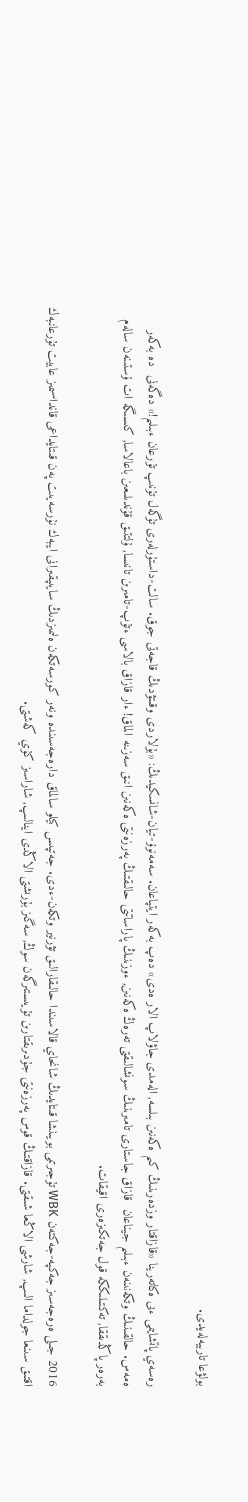بولۋعا تاربيەلەيدى.

رەسەي پاتشايىمى ءىى ەكاتەرينا «قازاقتار وزدەرىنىڭ كىم ەكەنىن بىلسە, الەمدى جاۋلاپ الار ەدى» دەپ بەكەر ايتپاعان. سەمەنوۆ-تيان-شانسكيدىڭ: «بۇلاردى وقىتۋدىڭ قاجەتى جوق. سالت-داستۇرلەرى تۇگەل تۇنىپ تۇرعان ءبىلىم!» دەگەنى  دە بەكەر ەمەس. حالقىنىڭ وتكەنىنەن ءبىلىم جيناعان  قازاق جاستارى تامىرىنىڭ سونشالىقتى تەرەڭ ەكەنىن, ءوزىنىڭ پاراساتتى حالىقتىڭ پەرزەنتى ەكەنىن انىق سەزىنە الماق! ءار قازاق بالاسى ءتۇپ-تامىرىن تانىسا, ۇلتتىق قۇندىلىعىن باعالاسا, كىسىگە ات ۇستىنەن سالەم بەرەر پاڭدىققا, تەكتىلىككە قول جەتكىزەرى اقيقات.

2016 جىلى ەرەجەسىز جەكپە-جەكتەن WBK تۇجىرىمى بويىنشا قىتايدىڭ شانحاي قالاسىندا حالىقارالىق تۋرنير وتكەن-ءدى. جەتپىس كيلو سالماق دارەجەسىندە ونەر كورسەتكەن ەلىمىزدىڭ سايىپقىرانى ايبەك نۇرسەيىت پەن قىتايداعى قانداسىمىز عابيت تۇرعانبەك اقتىق سىنعا جولداما الىپ, شارشى الاڭعا شىقتى. قازاقتىڭ قوس پەرزەنتى جۇدىرىقتارىن تۇيىستىرگەن سوڭ, سەگىز بۇرىشتى الاڭدى اينالىپ, شاراسىز كۇي كەشتى.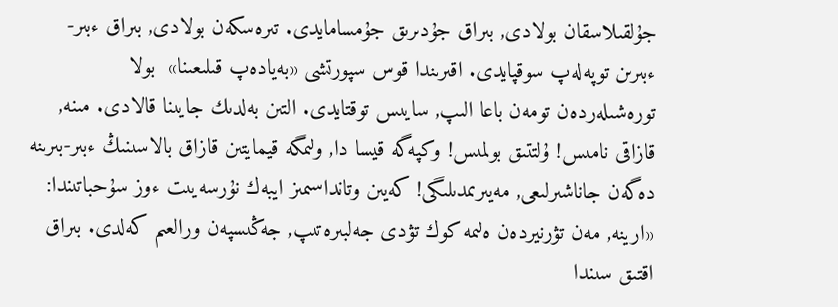جۇلقىلاسقان بولادى, بىراق جۇدىرىق جۇمسامايدى. تىرەسكەن بولادى, بىراق ءبىر-ءبىرىن توپەلەپ سوقپايدى. اقىرىندا قوس سپورتشى «بەيادەپ قىلىعىنا»  بولا تورەشىلەردەن تومەن باعا الىپ, سايىس توقتايدى. التىن بەلدىك جايىنا قالادى. مىنە, قازاقى نامىس! ۇلتتىق بولمىس! وكپەگە قيسا دا, ولىمگە قيمايتىن قازاق بالاسىنىڭ ءبىر-بىرىنە دەگەن جاناشىرلىعى, مەيىرىمدىلىگى! كەيىن وتانداسىمىز ايبەك نۇرسەيىت ءوز سۇحباتىندا: «ارينە, مەن تۋرنيردەن ەلىمە كوك تۋدى جەلبىرەتىپ, جەڭىسپەن ورالعىم كەلدى. بىراق اقتىق سىندا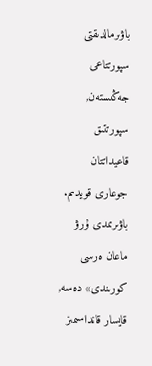باۋىرمالدىقتى سپورتتاعى جەڭىستەن, سپورتتىق قاعيداتتان جوعارى قويدىم. باۋىرىمدى ۇرۋ ماعان ەرسى كورىندى» دەسە, قايسار قانداسىمىز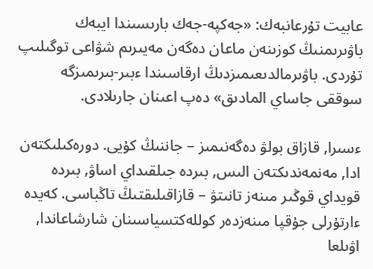عابيت تۇرعانبەك: «جەكپە-جەك بارىسىندا ايبەك باۋىرىمنىڭ كوزىنەن ماعان دەگەن مەيىرىم شۋاعى توگىلىپ تۇردى. باۋىرمالدىعىمىزدىڭ ارقاسىندا ءبىر-بىرىمىزگە سوققى جاساي المادىق» دەپ اعىنان جارىلادى.

ءسىرا, قازاق بولۋ دەگەنىمىز – جاننىڭ كۇيى. دورەكىلىكتەن ادا, مەنمەندىكتەن الىس, بىردە جىلقىداي اساۋ, بىردە قويداي قوڭىر مىنەز تانىتۋ – قازاقىلىقتىڭ تاڭباسى. كەيدە ءارتۇرلى جۇقپا مىنەزدەر كوللەكتسياسىنان شارشاعاندا, اۋىلعا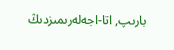بارىپ, اتا-اجەلەرىمىزدىڭ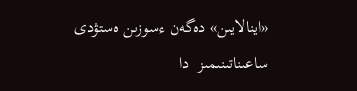«اينالايىن» دەگەن ءسوزىن ەستۋدى ساعىناتىنىمىز  دا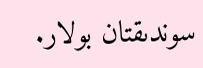سوندىقتان بولار.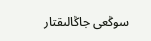سوڭعى جاڭالىقتار